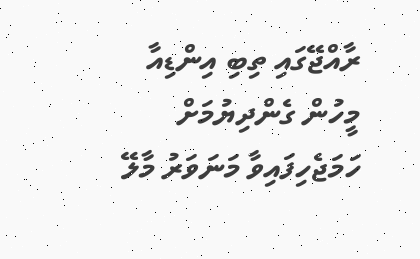ރާއްޖޭގައި ތިބި އިންޑިއާ މީހުން ގެންދިޔުމަށް ހަމަޖެހިފައިވާ މަނަވަރު މާލޭ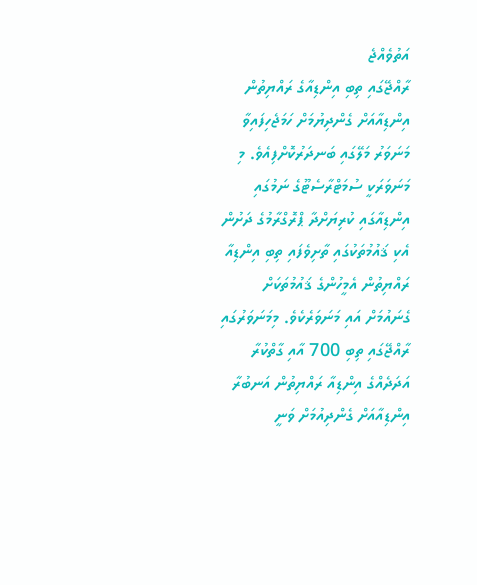އަތުވެއްޖެ
ރާއްޖޭގައި ތިބި އިންޑިއާގެ ރައްޔިތުން އިންޑިއާއަށް ގެންދިޔުމަށް ހަމަޖެހިފައިވާ މަނަވަރު މަލޭގައި ބަނދަރުކޮށްފިއެވެ. މި މަނަވަރަކީ ސުމަޓްރާސެޓޫގެ ނަމުގައި އިންޑިއާގައި ކުރިޔަށްދާ ޕްރޮގްރާމުގެ ދަށުން އެކި ޤައުމުތަކުގައި ތާށިވެފައި ތިބި އިންޑިއާ ރައްޔިތުން އެމީހުންގެ ޤައުމުތަކަށް ގެނައުމަށް އައި މަނަވަރެކެވެ. މިމަނަވަރުގައި ރާއްޖޭގައި ތިބި 700 އާއި ގާތްކުރާ އަދަދެއްގެ އިންޑިއާ ރައްޔިތުން އަނބުރާ އިންޑިއާއަށް ގެންދިއުމަށް ވަނީ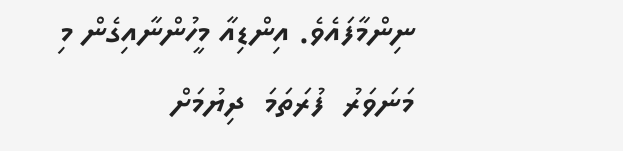ނިންމާފައެވެ. އިންޑިއާ މީހުންނާއިގެން މި މަނަވަރު  ފުރަތަމަ  ދިޔުމަށް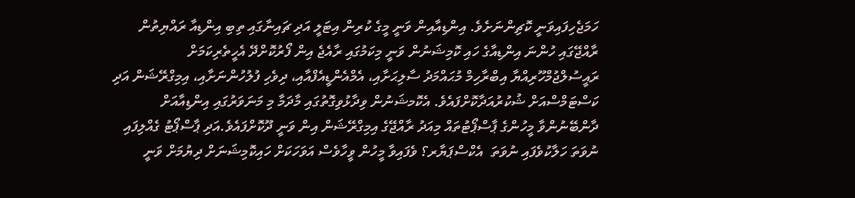ހަމަޖެހިފައިވަނީ ކޮޗިންނަށެވެ. އިންޑިއާއިން ވަނީ މީގެ ކުރިން އިޓަލީ އަދި ޗައިނާގައި ތިބި އިންޑިއާ ރައްޔިތުން
ރާއްޖޭގައި ހުންނަ އިންޑިއާގެ ހައި ކޮމިޝަނުން ވަނީ މިކަމުގައި ރާއެޖެ އިން ފޯރުކޮށްދޭ އެހީތެރިކަމަށް ރައީސުލްޖުމްހޫރިއްޔާ އިބްރާހިމް މުޙައްމަދު ސާލިޙަށާއި، އެމްއެންޑީއެފްއާއި، ދިވެހި ފުލުހުންނަށާއި، އިމިގްރޭޝަން އަދި ކަސްޓަމްސްއަށް ޝުކުރުއަދާކޮށްފައެވެ. އެކޮމޝަނުން ވިދާޅުވިގޮތުގައި މާދަމާ މި މަނަވަރުގައި އިންޑިއާއަށް ދާންބޭނުންވާ މީހުންގެ ޕާސްޕޯޓުތައް މިއަދު ރާއްޖޭގެ އިމިގްރޭޝަން އިން ވަނީ ދޫކޮށްފައެވެ.އަދި ޕާސްޕޯޓު ގެއްލިފައި ނުވަތަ ހަލާކުވެފައި ނުވަތަ  އެކްސްޕަޔާރ؟ ވެފައިވާ މީހުން ވީހާވެސް އަވަހަކަށް ހައިކޮމިޝަނަށް ދިޔުމަށް ވަނީ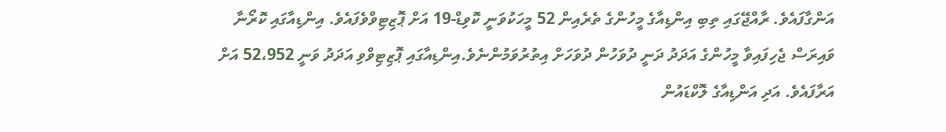އަންގާފައެވެ. ރާއްޖޭގައި ތިބި އިންޑިއާގެ މީހުންގެ ތެރެއިން 52 މީހަކުވަނީ ކޮވިޑް-19 އަށް ޕޮޒިޓިވްވެފައެވެ. އިންޑިއާގައި ކޮރޯނާ ވައިރަސް ޖެހިފައިވާ މީހުންގެ އަދަދު ދަނީ ދުވަހުން ދުވަހަށް އިތުރުވަމުންނެވެ.އިންޑިއާގައި ޕޮޒިޓިވްވި އަދަދު ވަނީ 52،952 އަށް އަރާފައެވެ. އަދި އަންޑިއާގެ ލޮކްޑައުން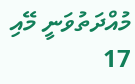މުއްދަތުވަނީ މޭއި 17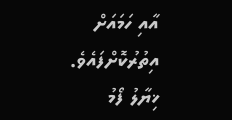އާއި ހަމައަށް އިތުރުކޮށްފައެވެ.
ޚިޔާލު ފޯމު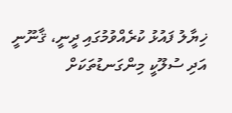ޚިޔާލު ފައުޅު ކުރެއްވުމުގައި ދީނީ، ޤާނޫނީ އަދި ސުލޫކީ މިންގަނޑުތަކަށް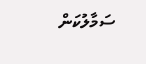ސަމާލުކަން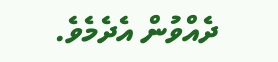ދެއްވުން އެދެމެވެ.